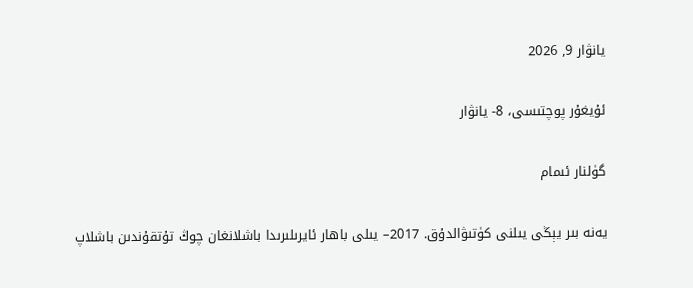يانۋار 9, 2026

ئۇيغۇر پوچتىسى، 8- يانۋار

گۈلنار ئىمام

يەنە بىر يېڭى يىلنى كۈتىۋالدۇق. 2017– يىلى باھار ئايرىلىرىدا باشلانغان چوڭ تۇتقۇندىن باشلاپ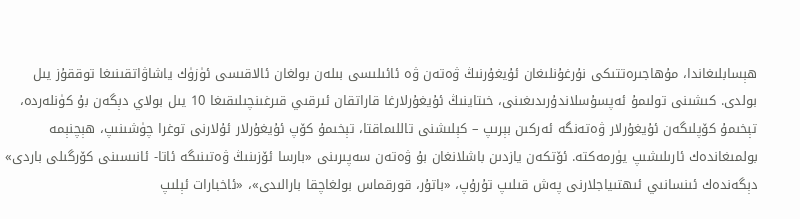ھېسابلىغاندا، مۇھاجىرەتتىكى نۇرغۇنلىغان ئۇيغۇرنىڭ ۋەتەن ۋە ئائىلىسى بىلەن بولغان ئالاقىسى ئۈزۈك ياشاۋاتقىنىغا توققۇز يىل بولدى. كىشىنى تولىمۇ ئەپسۇسلاندۇرىدىغىنى، خىتاينىڭ ئۇيغۇرلارغا قاراتقان ئىرقىي قىرغىنچىلىقىغا 10 يىل بولاي دېگەن بۇ كۈنلەردە، تېخىمۇ كۆپلىگەن ئۇيغۇرلار ۋەتەنگە ئەركىن بېرىپ – كېلىشنى تاللىماقتا، تېخىمۇ كۆپ ئۇيغۇرلار ئۇلارنى توغرا چۈشىنىپ، ھېچنېمە بولمىغاندەك ئارىلىشىپ يۈرمەكتە. ئۆتكەن يازدىن باشلانغان بۇ ۋەتەن سەپىرىنى «بارسا ئۆزىنىڭ ۋەتىنىگە ئاتا- ئانىسىنى كۆرگىلى باردى» دېگەندەك ئىنسانىي ئىھتىياجلارنى پەش قىلىپ تۇرۇپ، «باتۇر، قورقماس بولغاچقا بارالىدى»، «ئاخبارات ئېلىپ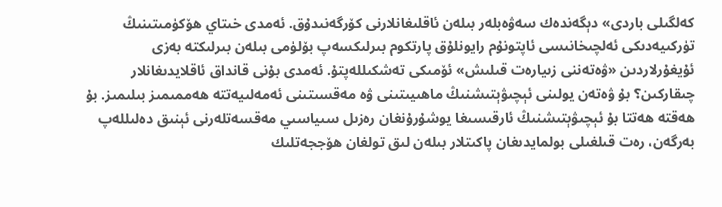كەلگىلى باردى» دېگەندەك سەۋەبلەر بىلەن ئاقلىغانلارنى كۆرگەنىدۇق. ئەمدى خىتاي ھۆكۈمىتىنىڭ تۈركىيەدىكى ئەلچىخانىسى ئاپتونۇم رايونلۇق پارتكوم بىرلىكسەپ بۆلۈمى بىلەن بىرلىكتە بەزى ئۇيغۇرلاردىن «ۋەتەننى زىيارەت قىلىش» ئۆمىكى تەشكىللەپتۇ. ئەمدى بۇنى قانداق ئاقلايدىغانلار چىقاركىن؟ بۇ ۋەتەن يولىنى ئېچىۋېتىشنىڭ ماھىيىتىنى ۋە مەقسىتىنى ئەمەلىيەتتە ھەممىمىز بىلىمىز. بۇ ھەقتە ھەتتا بۇ ئېچىۋېتىشنىڭ ئارقىسىغا يوشۇرۇنغان رەزىل سىياسىي مەقسەتلەرنى ئېنىق دەلىللەپ بەرگەن، رەت قىلغىلى بولمايدىغان پاكىتلار بىلەن لىق تولغان ھۆججەتلىك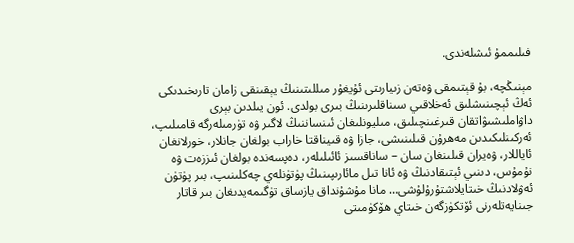فىلىممۇ ئىشلەندى.

مېنىڭچە، بۇ قېتىمقى ۋەتەن زىيارىتى ئۇيغۇر مىللىتىنىڭ يېقىنقى زامان تارىخىدىكى ئەڭ ئېچىنىشلىق ئەخلاقىي سىناقلىرىنىڭ بىرى بولدى. ئون يىلدىن بېرى داۋاملىشىۋاتقان قىرغىنچىلىق، مىليونلىغان ئىنساننىڭ لاگىر ۋە تۈرمىلەرگە قامىلىپ، ئەركىنلىكىدىن مەھرۇن قىلىنىشى، جازا ۋە قىيناقتا خاراب بولغان جانلار، خورلانغان ئاياللار، ۋەيران قىلىنغان سان – ساناقسىز ئائىلىلەر، دەپسەندە بولغان ئىززەت ۋە نۇمۇس، دىنىي ئېتىقادنىڭ ۋە ئانا تىل مائارىپىنىڭ پۈتۈنلەي چەكلىنىپ، بىر پۈتۈن ئەۋلادنىڭ خىتايلاشتۇرۇلۇشى… مانا مۇشۇنداق يازساق تۈگىمەيدىغان بىر قاتار جىنايەتلەرنى ئۆتكۈزگەن خىتاي ھۆكۈمىتى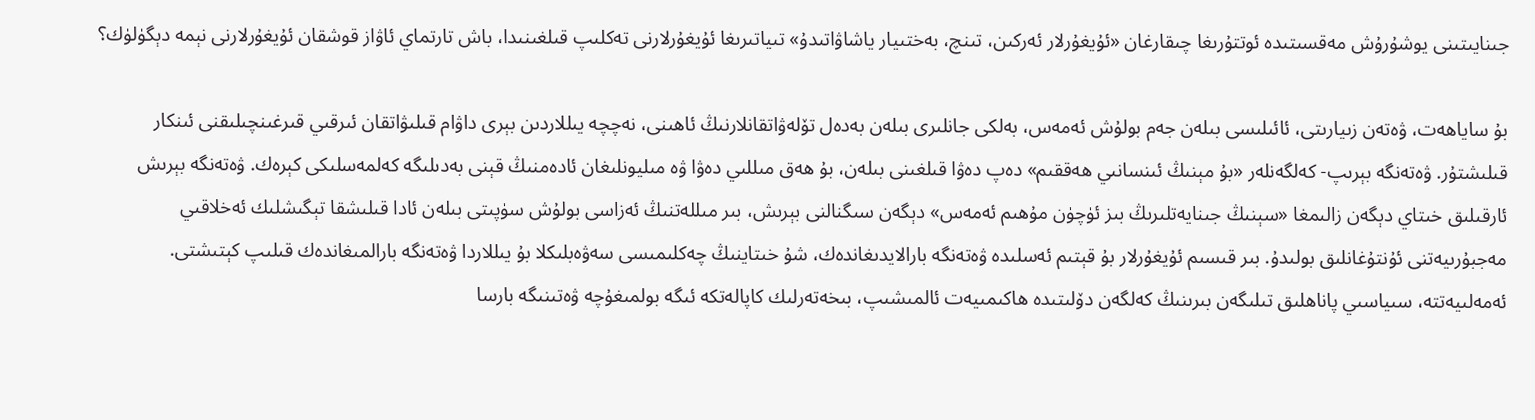جىنايىتىنى يوشۇرۇش مەقسىتىدە ئوتتۇرىغا چىقارغان «ئۇيغۇرلار ئەركىن، تىنچ، بەختىيار ياشاۋاتىدۇ» تىياتىرىغا ئۇيغۇرلارنى تەكلىپ قىلغىنىدا، باش تارتماي ئاۋاز قوشقان ئۇيغۇرلارنى نېمە دېگۈلۈك؟

بۇ ساياھەت، ۋەتەن زىيارىتى، ئائىلىسى بىلەن جەم بولۇش ئەمەس، بەلكى جانلىرى بىلەن بەدەل تۆلەۋاتقانلارنىڭ ئاھىنى، نەچچە يىللاردىن بېرى داۋام قىلىۋاتقان ئىرقىي قىرغىنچىلىقنى ئىنكار قىلىشتۇر. ۋەتەنگە بېرىپ- كەلگەنلەر «بۇ مېنىڭ ئىنسانىي ھەققىم» دەپ دەۋا قىلغىنى بىلەن، بۇ ھەق مىللىي دەۋا ۋە مىليونلىغان ئادەمنىڭ قېنى بەدىلىگە كەلمەسلىكى كېرەك. ۋەتەنگە بېرىش ئارقىلىق خىتاي دېگەن زالىمغا «سېنىڭ جىنايەتلىرىڭ بىز ئۈچۈن مۇھىم ئەمەس» دېگەن سىگنالنى بېرىش، بىر مىللەتنىڭ ئەزاسى بولۇش سۈپىتى بىلەن ئادا قىلىشقا تېگىشلىك ئەخلاقىي مەجبۇرىيەتنى ئۇنتۇغانلىق بولىدۇ. بىر قىسىم ئۇيغۇرلار بۇ قېتىم ئەسلىدە ۋەتەنگە بارالايدىغاندەك، شۇ خىتاينىڭ چەكلىمىسى سەۋەبلىكلا بۇ يىللاردا ۋەتەنگە بارالمىغاندەك قىلىپ كېتىشتى. ئەمەلىيەتتە، سىياسىي پاناھلىق تىلىگەن بىرىنىڭ كەلگەن دۆلىتىدە ھاكىمىيەت ئالمىشىپ، بىخەتەرلىك كاپالەتكە ئىگە بولمىغۇچە ۋەتىنىگە بارسا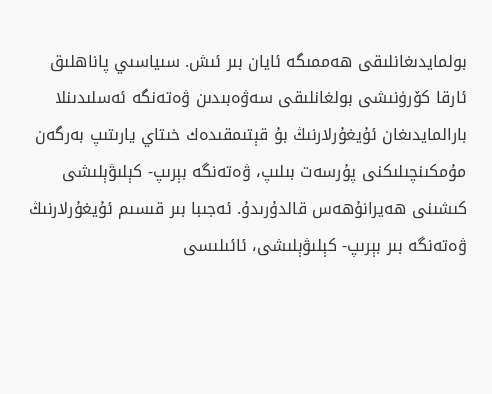بولمايدىغانلىقى ھەممىگە ئايان بىر ئىش. سىياسىي پاناھلىق ئارقا كۆرۈنىشى بولغانلىقى سەۋەبىدىن ۋەتەنگە ئەسلىدىنلا بارالمايدىغان ئۇيغۇرلارنىڭ بۇ قېتىمقىدەك خىتاي يارىتىپ بەرگەن مۇمكىنچىلىكنى پۇرسەت بىلىپ، ۋەتەنگە بېرىپ- كېلىۋېلىشى كىشىنى ھەيرانۇھەس قالدۇرىدۇ. ئەجىبا بىر قىسىم ئۇيغۇرلارنىڭ ۋەتەنگە بىر بېرىپ- كېلىۋېلىشى، ئائىلىسى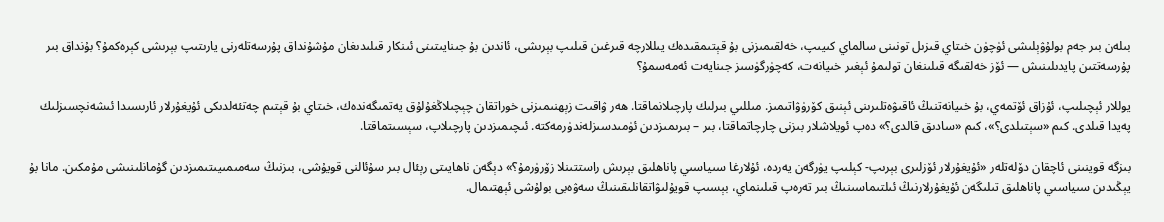بىلەن بىر جەم بولۇۋېلىشى ئۈچۈن خىتاي قىزىل تونىنى سالماي كىيىپ، خەلقىمىزنى بۇ قېتىمقىدەك يىللارچە قىرغىن قىلىپ بېرىشى، ئاندىن بۇ جىنايىتىنى ئىنكار قىلىدىغان مۇشۇنداق پۇرسەتلەرنى يارىتىپ بېرىشى كېرەكمۇ؟ بۇنداق بىر پۇرسەتتىن پايدىلىنىش — ئۆز خەلقىگە قىلىنغان تولىمۇ ئېغىر خىيانەت، كەچۈرگۈسىز جىنايەت ئەمەسمۇ؟

يوللار ئېچىلىپ، ئۇزاق ئۆتمەي، بۇ خىيانەتنىڭ ئاقىۋەتلىرىنى ئېنىق كۆرۈۋاتىمىز. مىللىي بىرلىك پارچىلانماقتا. ھەر ۋاقىت زېھنىمىزنى خوراتقان چېچىلاڭغۇلۇق يەتمىگەندەك، خىتاي بۇ قېتىم چەتئەلدىكى ئۇيغۇرلار ئارىسىدا ئىشەنچسىزلىك پەيدا قىلدى. كىم «سېتىلدى؟»، كىم «سادىق قالدى؟» دەپ ئويلاشلار بىزنى چارچاتماقتا، بىر – بىرىمىزدىن ئۈمىدسىزلەندۈرمەكتە. ئىچىمىزدىن پارچىلاپ، سېسىتماقتا.

بىزگە قوينىنى ئاچقان دۆلەتلەر «ئۇيغۇرلار ئۆزلىرى بېرىپ- كېلىپ يۈرگەن يەردە، ئۇلارغا سىياسىي پاناھلىق بېرىش راستتىنلا زۆرۈرمۇ؟» دېگەن ناھايىتى رېئال بىر سۇئالنى قويۇشى، بىزنىڭ سەمىمىيىتىمىزدىن گۇمانلىنىشى مۇمكىن. مانا بۇ يېڭىدىن سىياسىي پاناھلىق تىلىگەن ئۇيغۇرلارنىڭ ئىلتىماسىنىڭ بىر تەرەپ قىلىنماي، بېسىپ قويۇلىۋاتقانلىقىنىڭ سەۋەبى بولۇشى ئېھتىمال.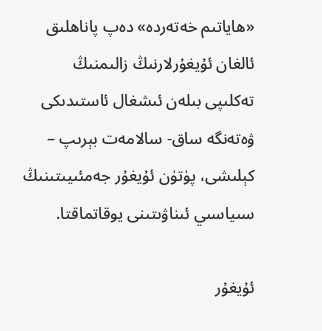«ھاياتىم خەتەردە» دەپ پاناھلىق ئالغان ئۇيغۇرلارنىڭ زالىمنىڭ تەكلىپى بىلەن ئىشغال ئاستىدىكى ۋەتەنگە ساق- سالامەت بېرىپ – كېلىشى، پۈتۈن ئۇيغۇر جەمئىيىتىنىڭ سىياسىي ئىناۋىتىنى يوقاتماقتا.

ئۇيغۇر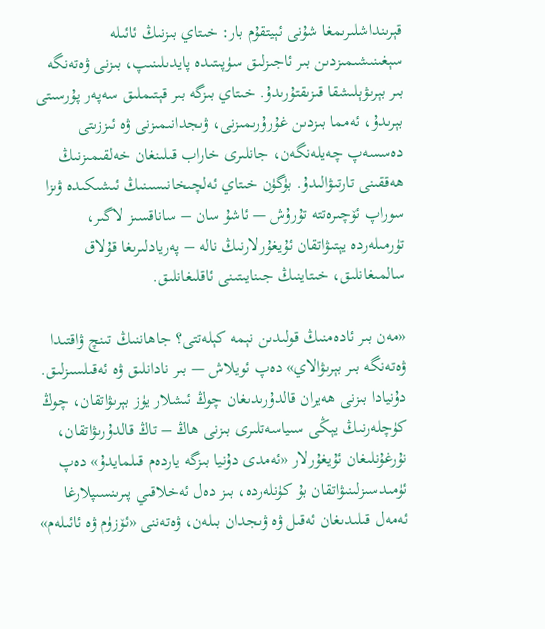قېرىنداشلىرىمغا شۇنى ئېيتقۇم بار: خىتاي بىزنىڭ ئائىلە سېغىنىشىمىزدىن بىر ئاجىزلىق سۈپىتىدە پايدىلىنىپ، بىزنى ۋەتەنگە بىر بېرىۋېلىشقا قىزىقتۇرىدۇ. خىتاي بىزگە بىر قېتىملىق سەپەر پۇرسىتى بېرىدۇ، ئەمما بىزدىن غۇرۇرىمىزنى، ۋىجدانىمىزنى ۋە ئىززىتى دەسسەپ چەيلەنگەن، جانلىرى خاراب قىلىنغان خەلقىمىزنىڭ ھەققىنى تارتىۋالىدۇ. بۈگۈن خىتاي ئەلچىخانىسىنىڭ ئىشىكىدە ۋىزا سوراپ ئۆچىرەتتە تۇرۇش — ئاشۇ سان – ساناقسىز لاگىر، تۈرمىلەردە يېتىۋاتقان ئۇيغۇرلارنىڭ نالە – پەريادلىرىغا قۇلاق سالمىغانلىق، خىتاينىڭ جىنايىتىنى ئاقلىغانلىق.

«مەن بىر ئادەمنىڭ قولىدىن نېمە كېلەتتى؟ جاھاننىڭ تىنچ ۋاقتىدا ۋەتەنگە بىر بېرىۋالاي» دەپ ئويلاش — بىر نادانلىق ۋە ئەقىلسىزلىق. دۇنيادا بىزنى ھەيران قالدۇرىدىغان چوڭ ئىشلار يۈز بېرىۋاتقان، چوڭ كۈچلەرنىڭ يېڭى سىياسەتلىرى بىزنى ھاڭ – تاڭ قالدۇرىۋاتقان، نۇرغۇنلىغان ئۇيغۇرلار «ئەمدى دۇنيا بىزگە ياردەم قىلمايدۇ» دەپ ئۈمىدسىزلىنىۋاتقان بۇ كۈنلەردە، بىز دەل ئەخلاقىي پىرىنسىپلارغا ئەمەل قىلىدىغان ئەقىل ۋە ۋىجدان بىلەن، ۋەتەننى «ئۆزۈم ۋە ئائىلەم»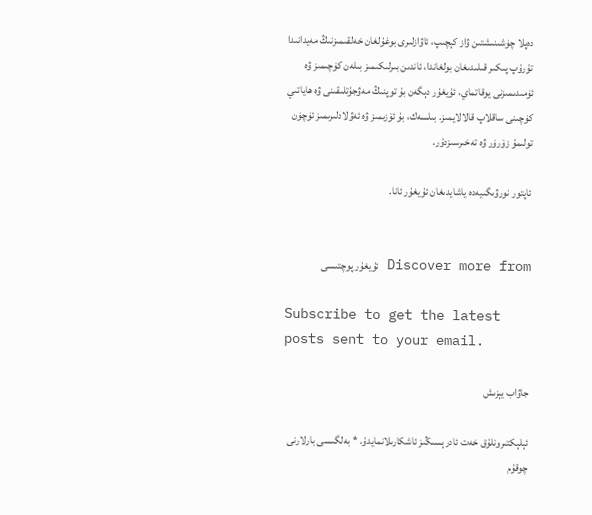دەپلا چۈشىنىشتىن ۋاز كېچىپ، ئاۋازلىرى بوغۇلغان خەلقىمىزنىڭ مەيدانىدا تۇرۇپ پىكىر قىلىدىغان بولغاندا، ئاندىن بىرلىكىمىز بىلەن كۈچىمىز ۋە ئۈمىدىمىزنى يوقاتماي، ئۇيغۇر دېگەن بۇ توپنىڭ مەۋجۇتلىقىنى ۋە ھاياتىي كۈچىنى ساقلاپ قالالايمىز. بىلسەك، بۇ ئۆزىمىز ۋە ئەۋلادلىرىمىز ئۈچۈن تولىمۇ زۆرۈر ۋە تەخىرسىزدۇر.

ئاپتور نورۋىگىيەدە ياشايدىغان ئۇيغۇر ئانا.


Discover more from ئۇيغۇر پوچتىسى

Subscribe to get the latest posts sent to your email.

جاۋاب يېزىش

ئېلېكتىرونلۇق خەت ئادرېسىڭىز ئاشكارىلانمايدۇ. * بەلگىسى بارلارنى چوقۇم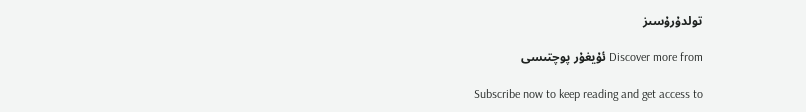تولدۇرۇسىز

Discover more from ئۇيغۇر پوچتىسى

Subscribe now to keep reading and get access to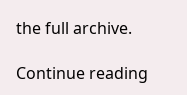the full archive.

Continue reading